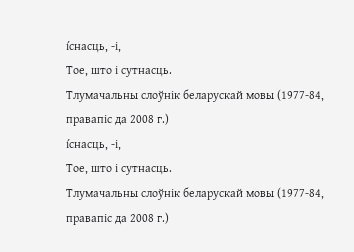і́снасць, ‑і,
Тое, што і сутнасць.
Тлумачальны слоўнік беларускай мовы (1977-84, правапіс да 2008 г.)
і́снасць, ‑і,
Тое, што і сутнасць.
Тлумачальны слоўнік беларускай мовы (1977-84, правапіс да 2008 г.)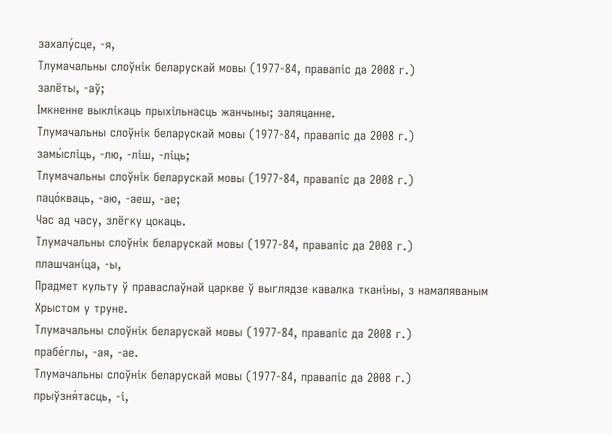захалу́сце, ‑я,
Тлумачальны слоўнік беларускай мовы (1977-84, правапіс да 2008 г.)
залёты, ‑аў;
Імкненне выклікаць прыхільнасць жанчыны; заляцанне.
Тлумачальны слоўнік беларускай мовы (1977-84, правапіс да 2008 г.)
замы́сліць, ‑лю, ‑ліш, ‑ліць;
Тлумачальны слоўнік беларускай мовы (1977-84, правапіс да 2008 г.)
пацо́кваць, ‑аю, ‑аеш, ‑ае;
Час ад часу, злёгку цокаць.
Тлумачальны слоўнік беларускай мовы (1977-84, правапіс да 2008 г.)
плашчані́ца, ‑ы,
Прадмет культу ў праваслаўнай царкве ў выглядзе кавалка тканіны, з намаляваным Хрыстом у труне.
Тлумачальны слоўнік беларускай мовы (1977-84, правапіс да 2008 г.)
прабе́глы, ‑ая, ‑ае.
Тлумачальны слоўнік беларускай мовы (1977-84, правапіс да 2008 г.)
прыўзня́тасць, ‑і,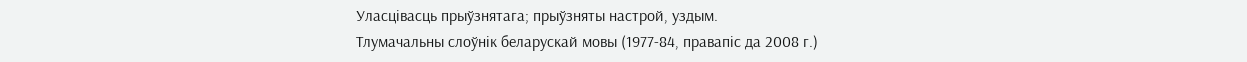Уласцівасць прыўзнятага; прыўзняты настрой, уздым.
Тлумачальны слоўнік беларускай мовы (1977-84, правапіс да 2008 г.)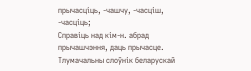прычасці́ць, ‑чашчу, ‑часціш, ‑часціць;
Справіць над кім‑н. абрад прычашчэння, даць прычасце.
Тлумачальны слоўнік беларускай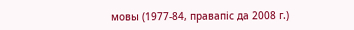мовы (1977-84, правапіс да 2008 г.)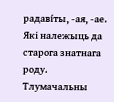радаві́ты, ‑ая, ‑ае.
Які належыць да старога знатнага роду.
Тлумачальны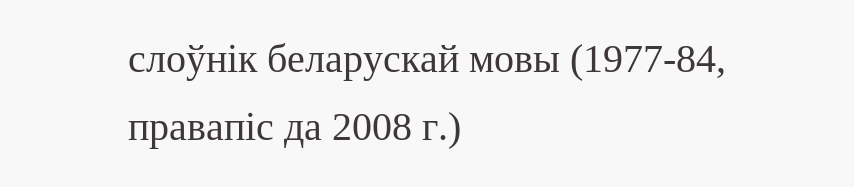слоўнік беларускай мовы (1977-84, правапіс да 2008 г.)